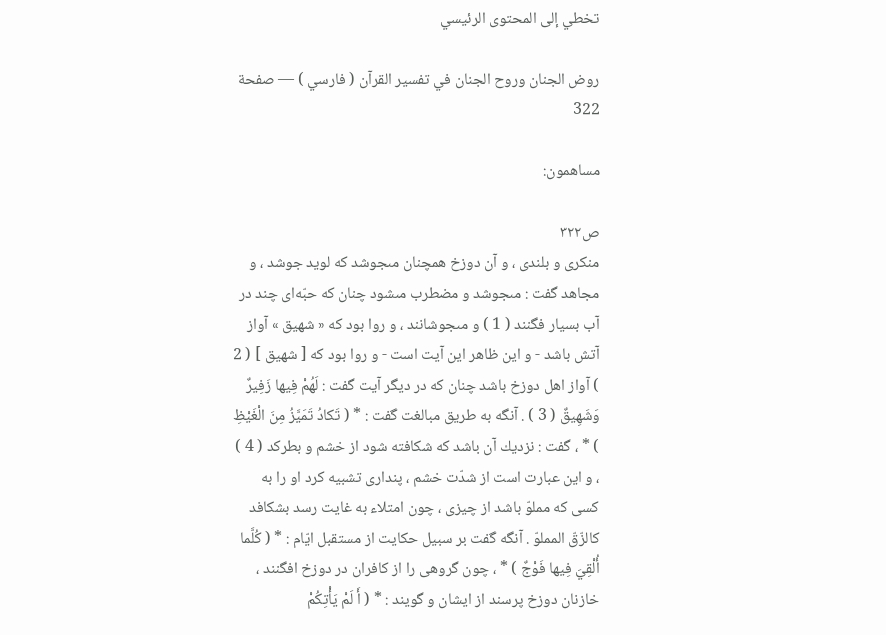تخطي إلى المحتوى الرئيسي

روض الجنان وروح الجنان في تفسير القرآن ( فارسي ) — صفحة 322

مساهمون:

ص٣٢٢
منكرى و بلندى ، و آن دوزخ همچنان مىجوشد كه لويد جوشد ، و مجاهد گفت : مىجوشد و مضطرب مىشود چنان كه حبّه‌اى چند در آب بسيار فگنند ( 1 ) و مىجوشانند ، و روا بود كه « شهيق » آواز آتش باشد - و اين ظاهر اين آيت است - و روا بود كه [ شهيق ] ( 2 ) آواز اهل دوزخ باشد چنان كه در ديگر آيت گفت : لَهُمْ فِيها زَفِيرٌ وَشَهِيقٌ ( 3 ) . آنگه به طريق مبالغت گفت : * ( تَكادُ تَمَيَّزُ مِنَ الْغَيْظِ ) * ، گفت : نزديك آن باشد كه شكافته شود از خشم و بطركد ( 4 ) ، و اين عبارت است از شدّت خشم ، پندارى تشبيه كرد او را به كسى كه مملوّ باشد از چيزى ، چون امتلاء به غايت رسد بشكافد كالزّقّ المملوّ . آنگه گفت بر سبيل حكايت از مستقبل ايّام : * ( كُلَّما أُلْقِيَ فِيها فَوْجٌ ) * ، چون گروهى را از كافران در دوزخ افگنند ، خازنان دوزخ پرسند از ايشان و گويند : * ( أَ لَمْ يَأْتِكُمْ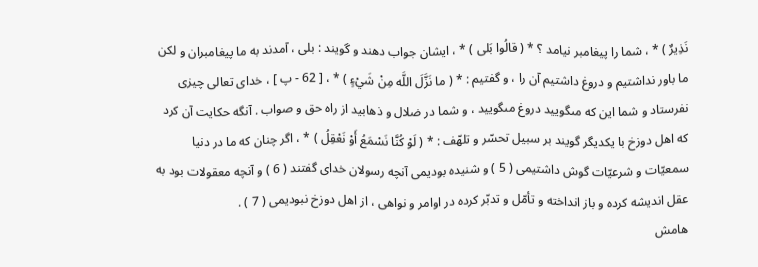نَذِيرٌ ) * ، شما را پيغامبر نيامد ؟ * ( قالُوا بَلى ) * ، ايشان جواب دهند و گويند : بلى ، آمدند به ما پيغامبران و لكن ما باور نداشتيم و دروغ داشتيم آن را ، و گفتيم : * ( ما نَزَّلَ اللَّه مِنْ شَيْءٍ ) * ، [ 62 - پ ] ، خداى تعالى چيزى نفرستاد و شما اين كه مىگوييد دروغ مىگوييد ، و شما در ضلال و ذهابيد از راه حق و صواب . آنگه حكايت آن كرد كه اهل دوزخ با يكديگر گويند بر سبيل تحسّر و تلهّف : * ( لَوْ كُنَّا نَسْمَعُ أَوْ نَعْقِلُ ) * ، اگر چنان كه ما در دنيا سمعيّات و شرعيّات گوش داشتيمى ( 5 ) و شنيده بوديمى آنچه رسولان خداى گفتند ( 6 ) و آنچه معقولات بود به عقل انديشه كرده و باز انداخته و تأمّل و تدبّر كرده در اوامر و نواهى ، از اهل دوزخ نبوديمى ( 7 ) .
هامش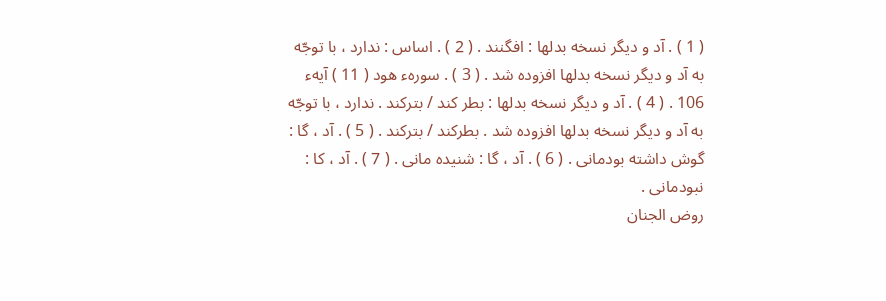( 1 ) . آد و ديگر نسخه بدلها : افگنند . ( 2 ) . اساس : ندارد ، با توجّه به آد و ديگر نسخه بدلها افزوده شد . ( 3 ) . سورهء هود ( 11 ) آيهء 106 . ( 4 ) . آد و ديگر نسخه بدلها : بطر كند / بتركند . ندارد ، با توجّه به آد و ديگر نسخه بدلها افزوده شد . بطركند / بتركند . ( 5 ) . آد ، گا : گوش داشته بودمانى . ( 6 ) . آد ، گا : شنيده مانى . ( 7 ) . آد ، كا : نبودمانى .
روض الجنان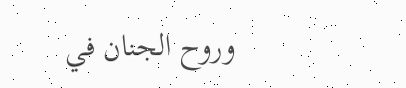وروح الجنان في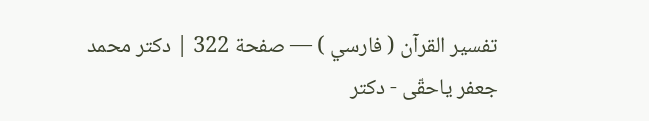تفسير القرآن ( فارسي ) — صفحة 322 | دكتر محمد جعفر ياحقّى - دكتر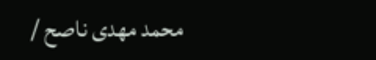محمد مهدى ناصح /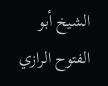الشيخ أبو الفتوح الرازي